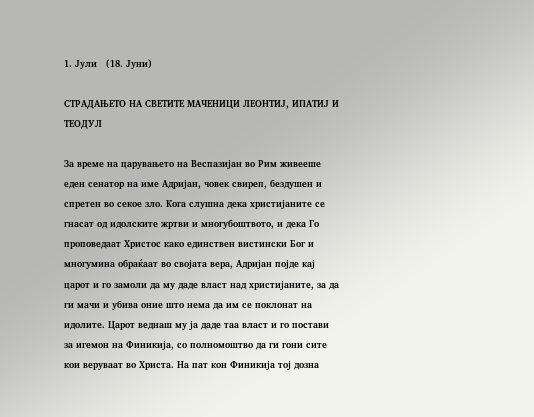1. Јули   (18. Јуни)

СТРАДАЊЕТО НА СВЕТИТЕ МАЧЕНИЦИ ЛЕОНТИЈ, ИПАТИЈ И ТЕОДУЛ

За време на царувањето на Веспазијан во Рим живееше еден сенатор на име Адријан, човек свиреп, бездушен и спретен во секое зло. Кога слушна дека христијаните се гнасат од идолските жртви и многубоштвото, и дека Го проповедаат Христос како единствен вистински Бог и многумина обраќаат во својата вера, Адријан појде кај царот и го замоли да му даде власт над христијаните, за да ги мачи и убива оние што нема да им се поклонат на идолите. Царот веднаш му ја даде таа власт и го постави за игемон на Финикија, со полномоштво да ги гони сите кои веруваат во Христа. На пат кон Финикија тој дозна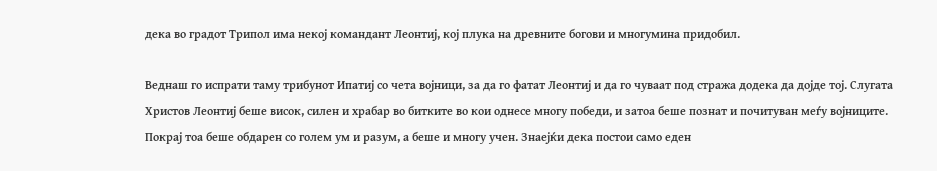дека во градот Трипол има некој командант Леонтиј, кој плука на древните богови и многумина придобил.

Веднаш го испрати таму трибунот Ипатиј со чета војници, за да го фатат Леонтиј и да го чуваат под стража додека да дојде тој. Слугата Христов Леонтиј беше висок, силен и храбар во битките во кои однесе многу победи, и затоа беше познат и почитуван меѓу војниците. Покрај тоа беше обдарен со голем ум и разум, а беше и многу учен. Знаејќи дека постои само еден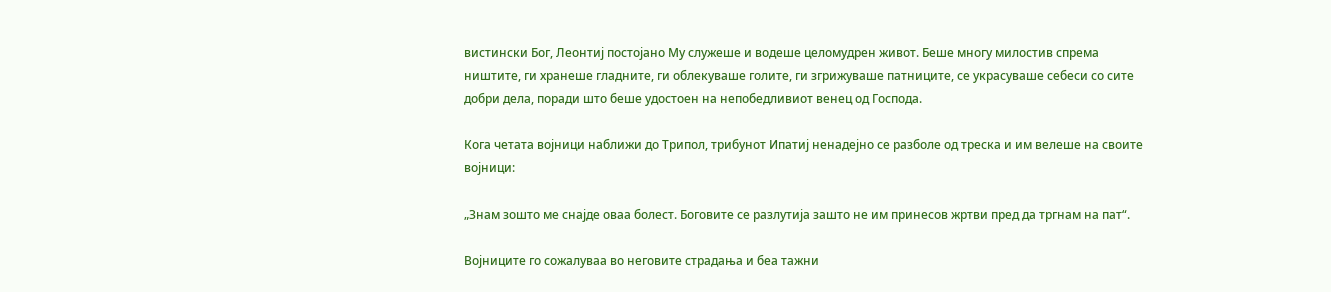вистински Бог, Леонтиј постојано Му служеше и водеше целомудрен живот. Беше многу милостив спрема ништите, ги хранеше гладните, ги облекуваше голите, ги згрижуваше патниците, се украсуваше себеси со сите добри дела, поради што беше удостоен на непобедливиот венец од Господа.

Кога четата војници наближи до Трипол, трибунот Ипатиј ненадејно се разболе од треска и им велеше на своите војници:

„Знам зошто ме снајде оваа болест. Боговите се разлутија зашто не им принесов жртви пред да тргнам на пат“.

Војниците го сожалуваа во неговите страдања и беа тажни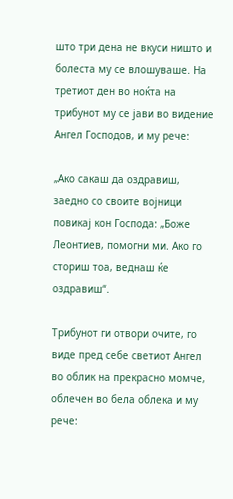што три дена не вкуси ништо и болеста му се влошуваше. На третиот ден во ноќта на трибунот му се јави во видение Ангел Господов, и му рече:

„Ако сакаш да оздравиш, заедно со своите војници повикај кон Господа: „Боже Леонтиев, помогни ми. Ако го сториш тоа, веднаш ќе оздравиш“.

Трибунот ги отвори очите, го виде пред себе светиот Ангел во облик на прекрасно момче, облечен во бела облека и му рече: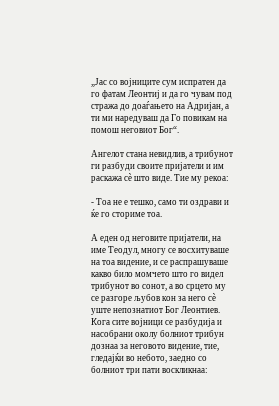„Јас со војниците сум испратен да го фатам Леонтиј и да го чувам под стража до доаѓањето на Адријан, а ти ми наредуваш да Го повикам на помош неговиот Бог“.

Ангелот стана невидлив, а трибунот ги разбуди своите пријатели и им раскажа сѐ што виде. Тие му рекоа:

- Тоа не е тешко, само ти оздрави и ќе го сториме тоа.

А еден од неговите пријатели, на име Теодул, многу се восхитуваше на тоа видение, и се распрашуваше какво било момчето што го видел трибунот во сонот, а во срцето му се разгоре љубов кон за него сѐ уште непознатиот Бог Леонтиев. Кога сите војници се разбудија и насобрани околу болниот трибун дознаа за неговото видение, тие, гледајќи во небото, заедно со болниот три пати воскликнаа: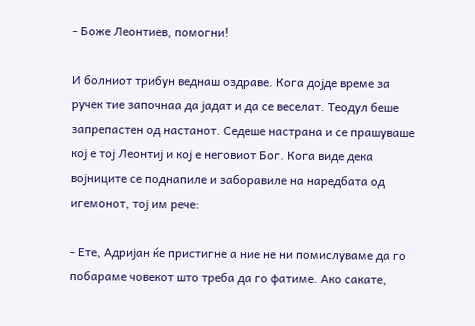- Боже Леонтиев, помогни!

И болниот трибун веднаш оздраве. Кога дојде време за ручек тие започнаа да јадат и да се веселат. Теодул беше запрепастен од настанот. Седеше настрана и се прашуваше кој е тој Леонтиј и кој е неговиот Бог. Кога виде дека војниците се поднапиле и заборавиле на наредбата од игемонот, тој им рече:

- Ете, Адријан ќе пристигне а ние не ни помислуваме да го побараме човекот што треба да го фатиме. Ако сакате,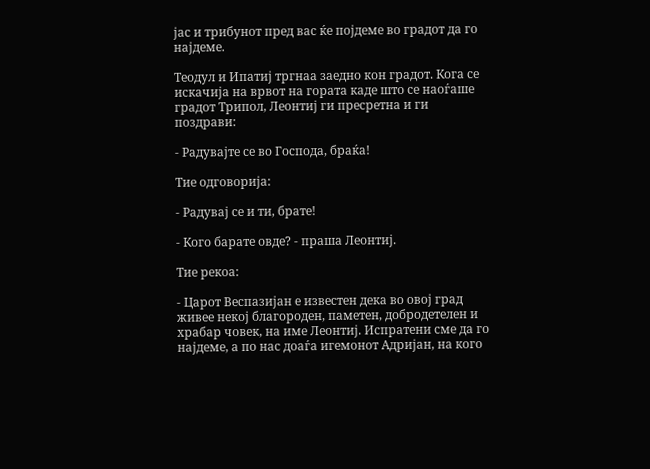јас и трибунот пред вас ќе појдеме во градот да го најдеме.

Теодул и Ипатиј тргнаа заедно кон градот. Кога се искачија на врвот на гората каде што се наоѓаше градот Трипол, Леонтиј ги пресретна и ги поздрави:

- Радувајте се во Господа, браќа!

Тие одговорија:

- Радувај се и ти, брате!

- Кого барате овде? - праша Леонтиј.

Тие рекоа:

- Царот Веспазијан е известен дека во овој град живее некој благороден, паметен, добродетелен и храбар човек, на име Леонтиј. Испратени сме да го најдеме, а по нас доаѓа игемонот Адријан, на кого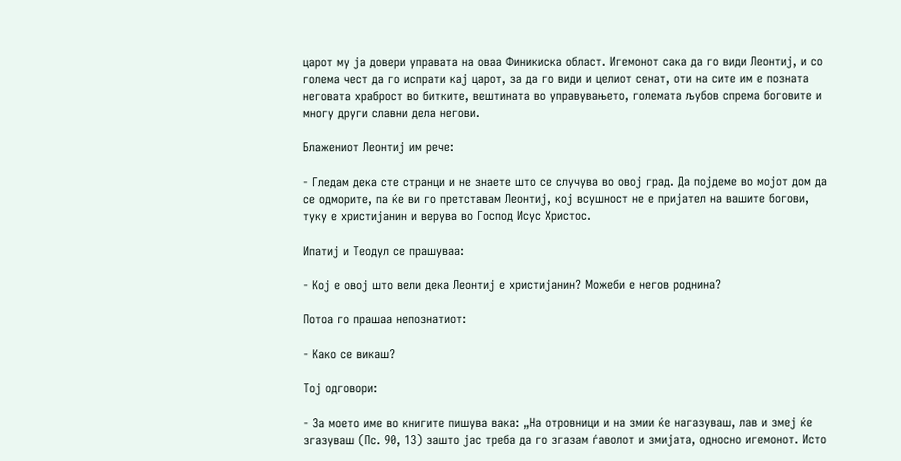царот му ја довери управата на оваа Финикиска област. Игемонот сака да го види Леонтиј, и со голема чест да го испрати кај царот, за да го види и целиот сенат, оти на сите им е позната неговата храброст во битките, вештината во управувањето, големата љубов спрема боговите и многу други славни дела негови.

Блажениот Леонтиј им рече:

- Гледам дека сте странци и не знаете што се случува во овој град. Да појдеме во мојот дом да се одморите, па ќе ви го претставам Леонтиј, кој всушност не е пријател на вашите богови, туку е христијанин и верува во Господ Исус Христос.

Ипатиј и Теодул се прашуваа:

- Кој е овој што вели дека Леонтиј е христијанин? Можеби е негов роднина?

Потоа го прашаа непознатиот:

- Како се викаш?

Тој одговори:

- За моето име во книгите пишува вака: „На отровници и на змии ќе нагазуваш, лав и змеј ќе згазуваш (Пс. 90, 13) зашто јас треба да го згазам ѓаволот и змијата, односно игемонот. Исто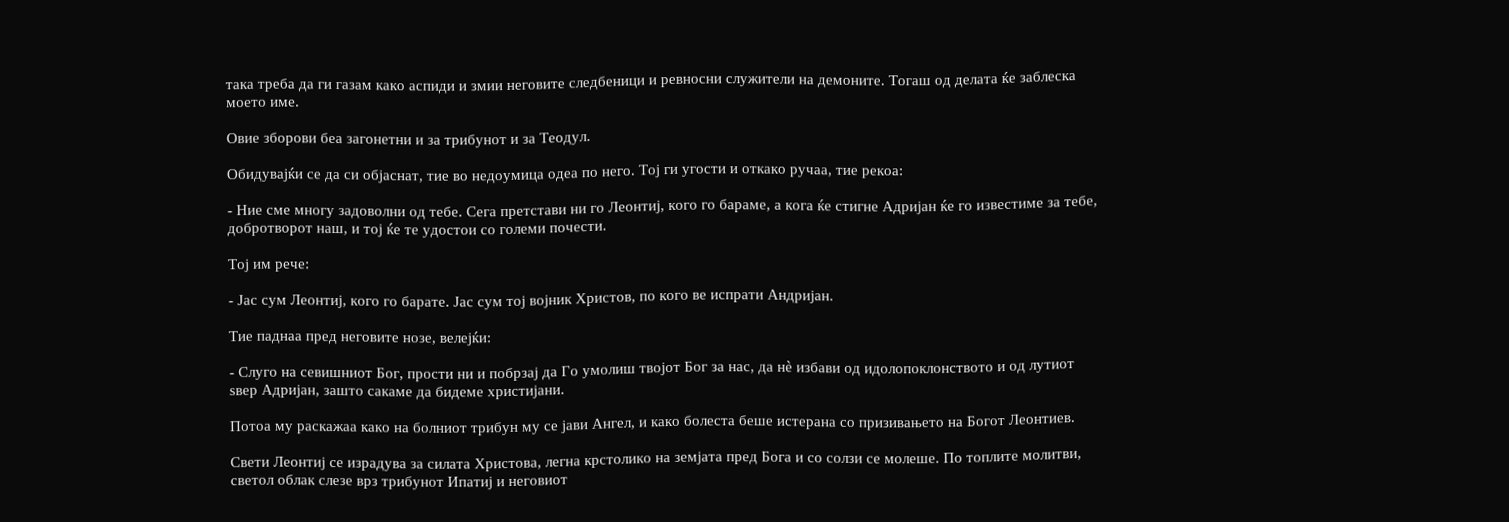така треба да ги газам како аспиди и змии неговите следбеници и ревносни служители на демоните. Тогаш од делата ќе заблеска моето име.

Овие зборови беа загонетни и за трибунот и за Теодул.

Обидувајќи се да си објаснат, тие во недоумица одеа по него. Тој ги угости и откако ручаа, тие рекоа:

- Ние сме многу задоволни од тебе. Сега претстави ни го Леонтиј, кого го бараме, а кога ќе стигне Адријан ќе го известиме за тебе, добротворот наш, и тој ќе те удостои со големи почести.

Тој им рече:

- Јас сум Леонтиј, кого го барате. Јас сум тој војник Христов, по кого ве испрати Андријан.

Тие паднаа пред неговите нозе, велејќи:

- Слуго на севишниот Бог, прости ни и побрзај да Го умолиш твојот Бог за нас, да нѐ избави од идолопоклонството и од лутиот ѕвер Адријан, зашто сакаме да бидеме христијани.

Потоа му раскажаа како на болниот трибун му се јави Ангел, и како болеста беше истерана со призивањето на Богот Леонтиев.

Свети Леонтиј се израдува за силата Христова, легна крстолико на земјата пред Бога и со солзи се молеше. По топлите молитви, светол облак слезе врз трибунот Ипатиј и неговиот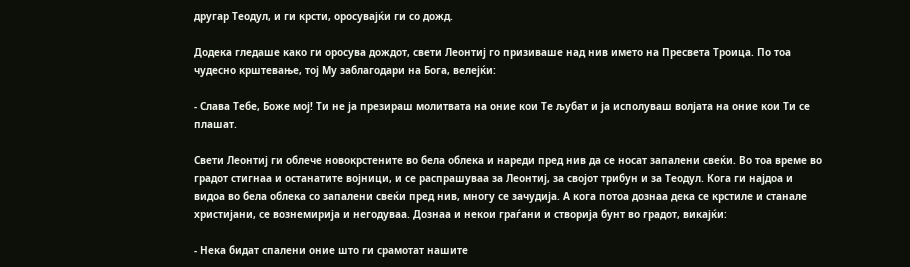другар Теодул, и ги крсти, оросувајќи ги со дожд.

Додека гледаше како ги оросува дождот, свети Леонтиј го призиваше над нив името на Пресвета Троица. По тоа чудесно крштевање, тој Му заблагодари на Бога, велејќи:

- Слава Тебе, Боже мој! Ти не ја презираш молитвата на оние кои Те љубат и ја исполуваш волјата на оние кои Ти се плашат.

Свети Леонтиј ги облече новокрстените во бела облека и нареди пред нив да се носат запалени свеќи. Во тоа време во градот стигнаа и останатите војници, и се распрашуваа за Леонтиј, за својот трибун и за Теодул. Кога ги најдоа и видоа во бела облека со запалени свеќи пред нив, многу се зачудија. А кога потоа дознаа дека се крстиле и станале христијани, се вознемирија и негодуваа. Дознаа и некои граѓани и створија бунт во градот, викајќи:

- Нека бидат спалени оние што ги срамотат нашите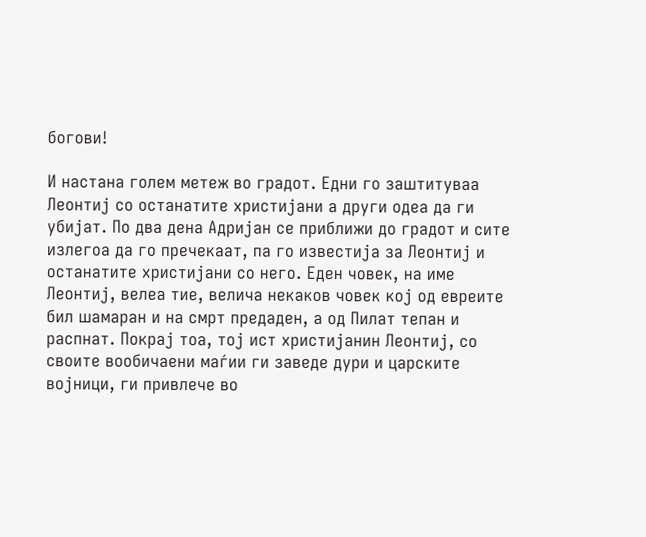богови!

И настана голем метеж во градот. Едни го заштитуваа Леонтиј со останатите христијани а други одеа да ги убијат. По два дена Адријан се приближи до градот и сите излегоа да го пречекаат, па го известија за Леонтиј и останатите христијани со него. Еден човек, на име Леонтиј, велеа тие, велича некаков човек кој од евреите бил шамаран и на смрт предаден, а од Пилат тепан и распнат. Покрај тоа, тој ист христијанин Леонтиј, со своите вообичаени маѓии ги заведе дури и царските војници, ги привлече во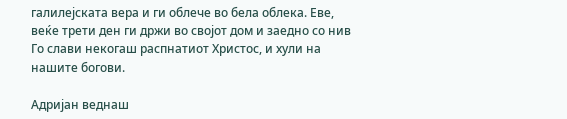галилејската вера и ги облече во бела облека. Еве, веќе трети ден ги држи во својот дом и заедно со нив Го слави некогаш распнатиот Христос, и хули на нашите богови.

Адријан веднаш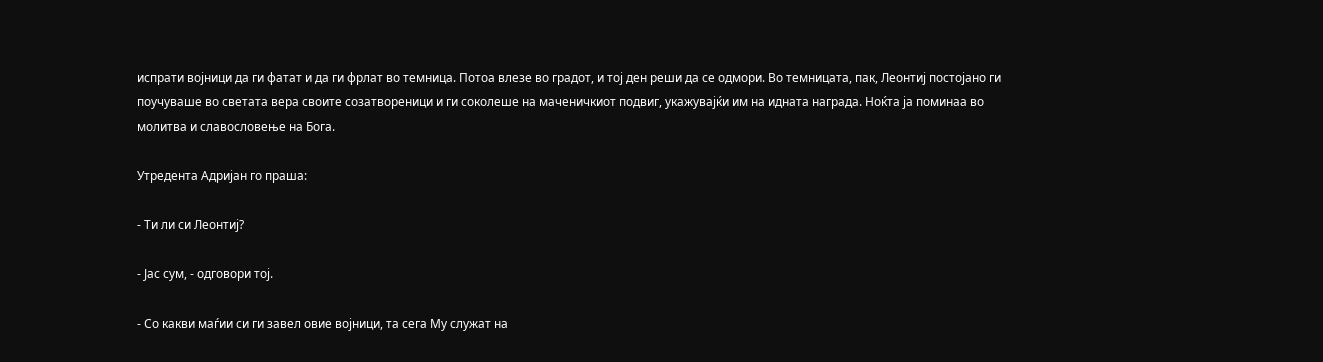испрати војници да ги фатат и да ги фрлат во темница. Потоа влезе во градот, и тој ден реши да се одмори. Во темницата, пак, Леонтиј постојано ги поучуваше во светата вера своите созатвореници и ги соколеше на маченичкиот подвиг, укажувајќи им на идната награда. Ноќта ја поминаа во молитва и славословење на Бога.

Утредента Адријан го праша:

- Ти ли си Леонтиј?

- Јас сум, - одговори тој.

- Со какви маѓии си ги завел овие војници, та сега Му служат на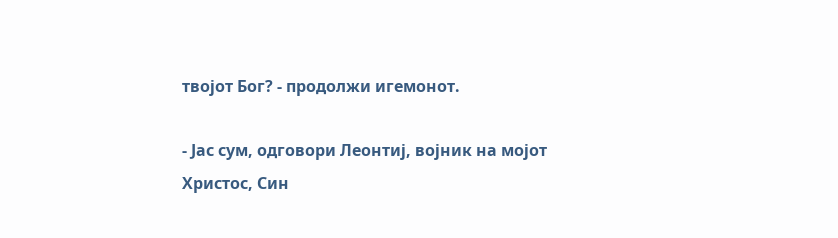твојот Бог? - продолжи игемонот.

- Јас сум, одговори Леонтиј, војник на мојот Христос, Син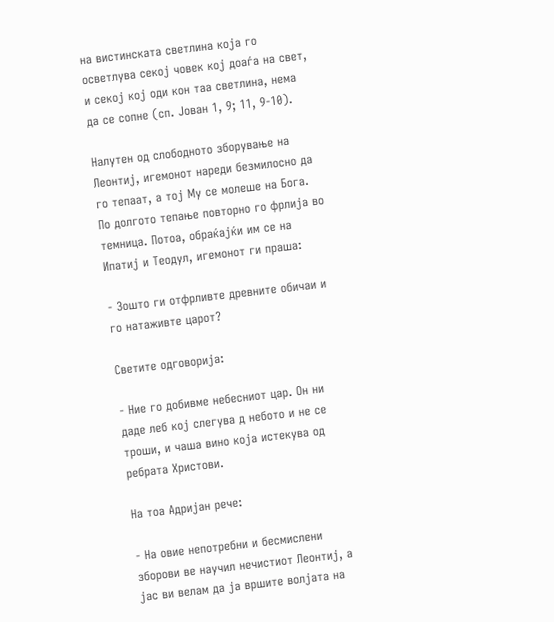на вистинската светлина која го осветлува секој човек кој доаѓа на свет, и секој кој оди кон таа светлина, нема да се сопне (сп. Јован 1, 9; 11, 9-10).

Налутен од слободното зборување на Леонтиј, игемонот нареди безмилосно да го тепаат, а тој Му се молеше на Бога. По долгото тепање повторно го фрлија во темница. Потоа, обраќајќи им се на Ипатиј и Теодул, игемонот ги праша:

- Зошто ги отфрливте древните обичаи и го натаживте царот?

Светите одговорија:

- Ние го добивме небесниот цар. Он ни даде леб кој слегува д небото и не се троши, и чаша вино која истекува од ребрата Христови.

На тоа Адријан рече:

- На овие непотребни и бесмислени зборови ве научил нечистиот Леонтиј, а јас ви велам да ја вршите волјата на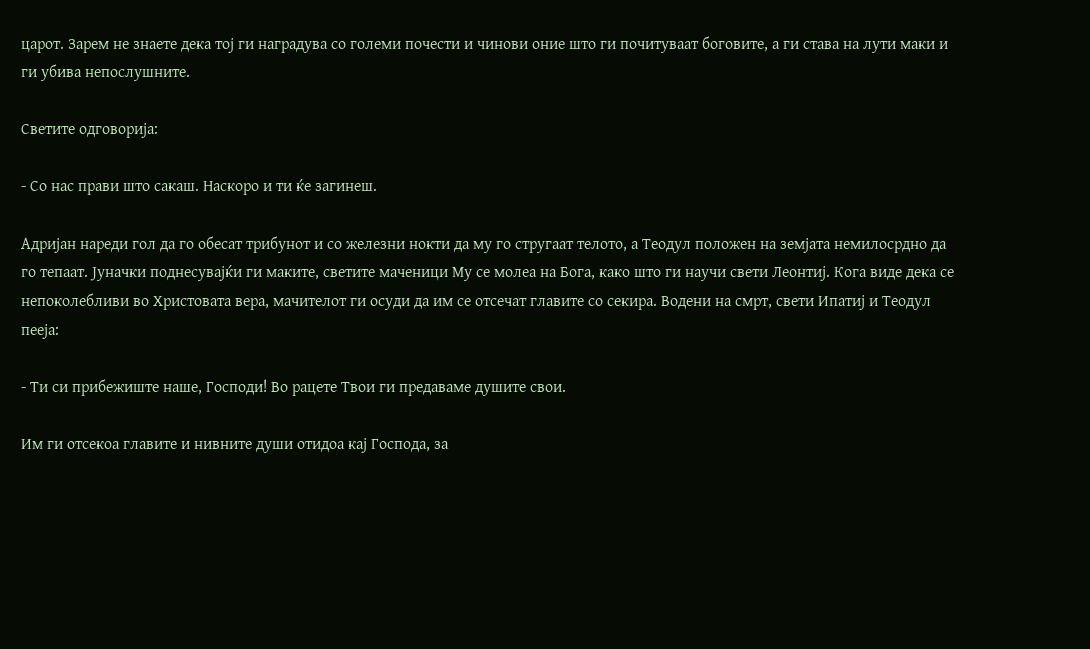царот. Зарем не знаете дека тој ги наградува со големи почести и чинови оние што ги почитуваат боговите, а ги става на лути маки и ги убива непослушните.

Светите одговорија:

- Со нас прави што сакаш. Наскоро и ти ќе загинеш.

Адријан нареди гол да го обесат трибунот и со железни нокти да му го стругаат телото, а Теодул положен на земјата немилосрдно да го тепаат. Јуначки поднесувајќи ги маките, светите маченици Му се молеа на Бога, како што ги научи свети Леонтиј. Кога виде дека се непоколебливи во Христовата вера, мачителот ги осуди да им се отсечат главите со секира. Водени на смрт, свети Ипатиј и Теодул пееја:

- Ти си прибежиште наше, Господи! Во рацете Твои ги предаваме душите свои.

Им ги отсекоа главите и нивните души отидоа кај Господа, за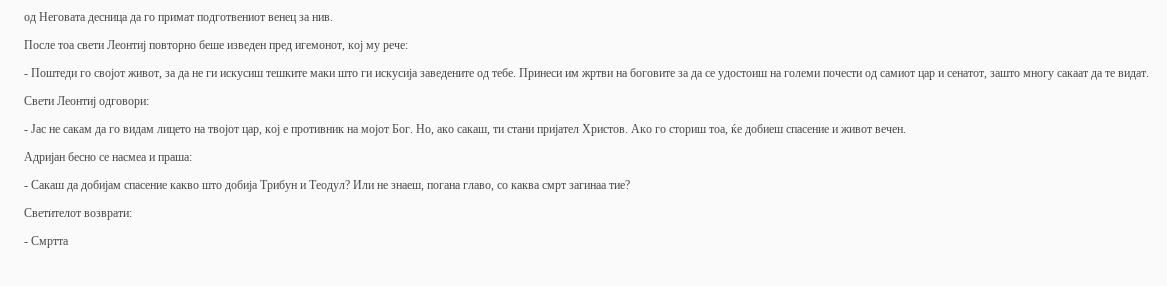од Неговата десница да го примат подготвениот венец за нив.

После тоа свети Леонтиј повторно беше изведен пред игемонот, кој му рече:

- Поштеди го својот живот, за да не ги искусиш тешките маки што ги искусија заведените од тебе. Принеси им жртви на боговите за да се удостоиш на големи почести од самиот цар и сенатот, зашто многу сакаат да те видат.

Свети Леонтиј одговори:

- Јас не сакам да го видам лицето на твојот цар, кој е противник на мојот Бог. Но, ако сакаш, ти стани пријател Христов. Ако го сториш тоа, ќе добиеш спасение и живот вечен.

Адријан бесно се насмеа и праша:

- Сакаш да добијам спасение какво што добија Трибун и Теодул? Или не знаеш, погана главо, со каква смрт загинаа тие?

Светителот возврати:

- Смртта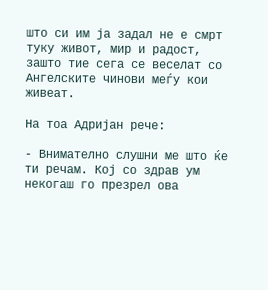што си им ја задал не е смрт туку живот, мир и радост, зашто тие сега се веселат со Ангелските чинови меѓу кои живеат.

На тоа Адријан рече:

- Внимателно слушни ме што ќе ти речам. Кој со здрав ум некогаш го презрел ова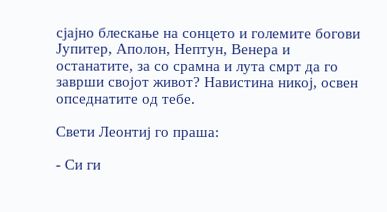сјајно блескање на сонцето и големите богови Јупитер, Аполон, Нептун, Венера и останатите, за со срамна и лута смрт да го заврши својот живот? Навистина никој, освен опседнатите од тебе.

Свети Леонтиј го праша:

- Си ги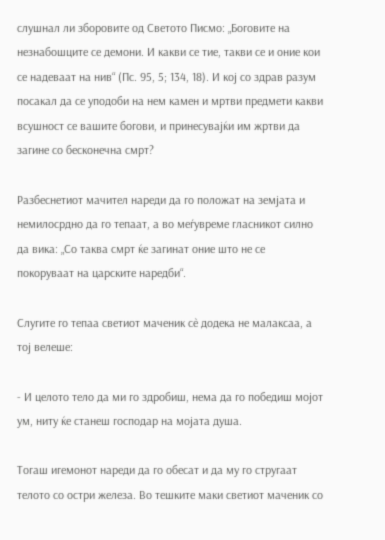слушнал ли зборовите од Светото Писмо: „Боговите на незнабошците се демони. И какви се тие, такви се и оние кои се надеваат на нив“ (Пс. 95, 5; 134, 18). И кој со здрав разум посакал да се уподоби на нем камен и мртви предмети какви всушност се вашите богови, и принесувајќи им жртви да загине со бесконечна смрт?

Разбеснетиот мачител нареди да го положат на земјата и немилосрдно да го тепаат, а во меѓувреме гласникот силно да вика: „Со таква смрт ќе загинат оние што не се покоруваат на царските наредби“.

Слугите го тепаа светиот маченик сѐ додека не малаксаа, а тој велеше:

- И целото тело да ми го здробиш, нема да го победиш мојот ум, ниту ќе станеш господар на мојата душа.

Тогаш игемонот нареди да го обесат и да му го стругаат телото со остри железа. Во тешките маки светиот маченик со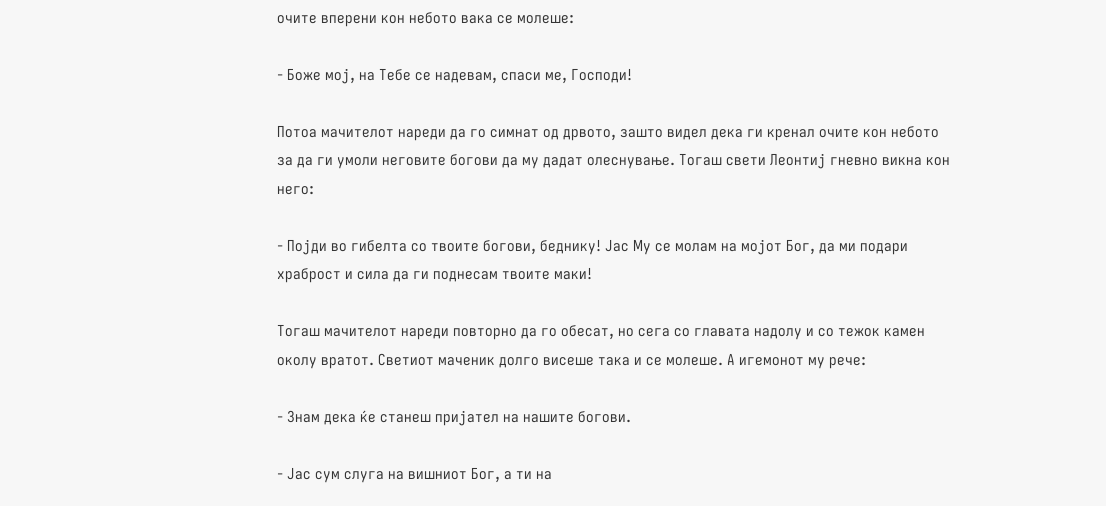очите вперени кон небото вака се молеше:

- Боже мој, на Тебе се надевам, спаси ме, Господи!

Потоа мачителот нареди да го симнат од дрвото, зашто видел дека ги кренал очите кон небото за да ги умоли неговите богови да му дадат олеснување. Тогаш свети Леонтиј гневно викна кон него:

- Појди во гибелта со твоите богови, беднику! Јас Му се молам на мојот Бог, да ми подари храброст и сила да ги поднесам твоите маки!

Тогаш мачителот нареди повторно да го обесат, но сега со главата надолу и со тежок камен околу вратот. Светиот маченик долго висеше така и се молеше. А игемонот му рече:

- Знам дека ќе станеш пријател на нашите богови.

- Јас сум слуга на вишниот Бог, а ти на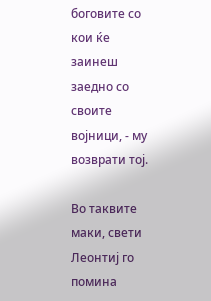боговите со кои ќе заинеш заедно со своите војници, - му возврати тој.

Во таквите маки, свети Леонтиј го помина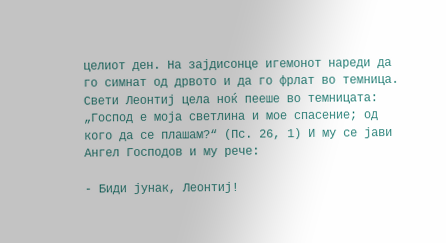целиот ден. На зајдисонце игемонот нареди да го симнат од дрвото и да го фрлат во темница. Свети Леонтиј цела ноќ пееше во темницата: „Господ е моја светлина и мое спасение; од кого да се плашам?“ (Пс. 26, 1) И му се јави Ангел Господов и му рече:

- Биди јунак, Леонтиј!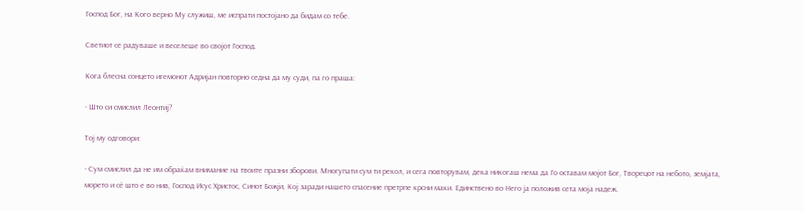Господ Бог, на Кого верно Му служиш, ме испрати постојано да бидам со тебе.

Светиот се радуваше и веселеше во својот Господ.

Кога блесна сонцето игемонот Адријан повторно седна да му суди, па го праша:

- Што си смислил Леонтиј?

Тој му одговори:

- Сум смислил да не им обраќам внимание на твоите празни зборови. Многупати сум ти рекол, и сега повторувам, дека никогаш нема да Го оставам мојот Бог, Творецот на небото, земјата, морето и сѐ што е во нив, Господ Исус Христос, Синот Божји, Кој заради нашето спасение претрпе крсни маки. Единствено во Него ја положив сета моја надеж.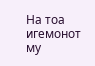На тоа игемонот му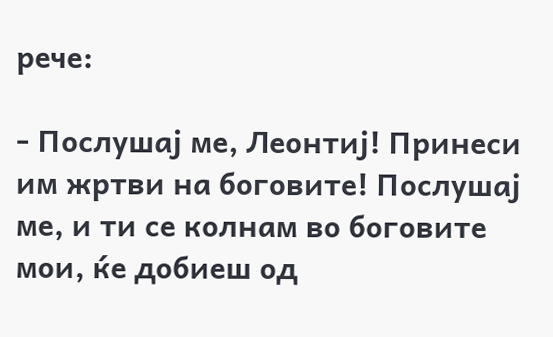рече:

- Послушај ме, Леонтиј! Принеси им жртви на боговите! Послушај ме, и ти се колнам во боговите мои, ќе добиеш од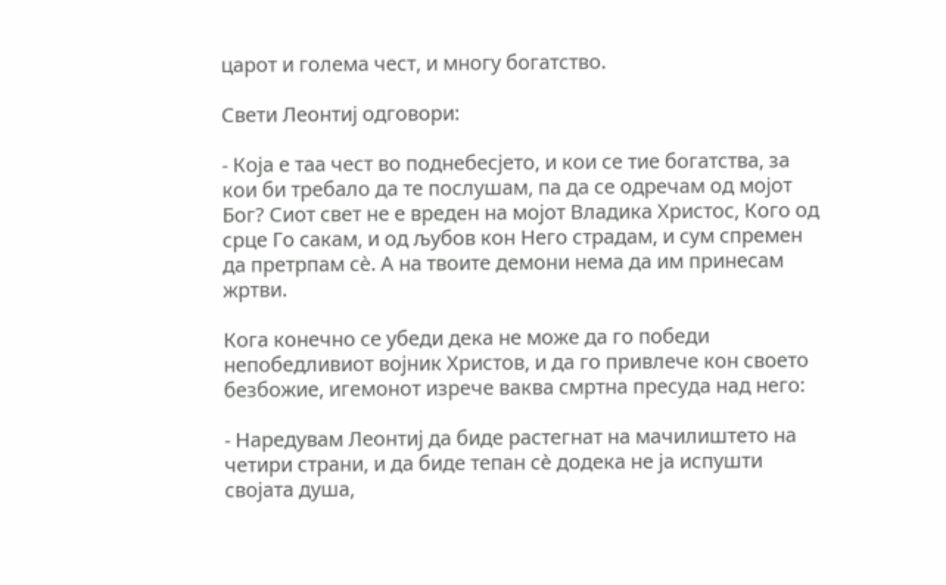царот и голема чест, и многу богатство.

Свети Леонтиј одговори:

- Која е таа чест во поднебесјето, и кои се тие богатства, за кои би требало да те послушам, па да се одречам од мојот Бог? Сиот свет не е вреден на мојот Владика Христос, Кого од срце Го сакам, и од љубов кон Него страдам, и сум спремен да претрпам сѐ. А на твоите демони нема да им принесам жртви.

Кога конечно се убеди дека не може да го победи непобедливиот војник Христов, и да го привлече кон своето безбожие, игемонот изрече ваква смртна пресуда над него:

- Наредувам Леонтиј да биде растегнат на мачилиштето на четири страни, и да биде тепан сѐ додека не ја испушти својата душа,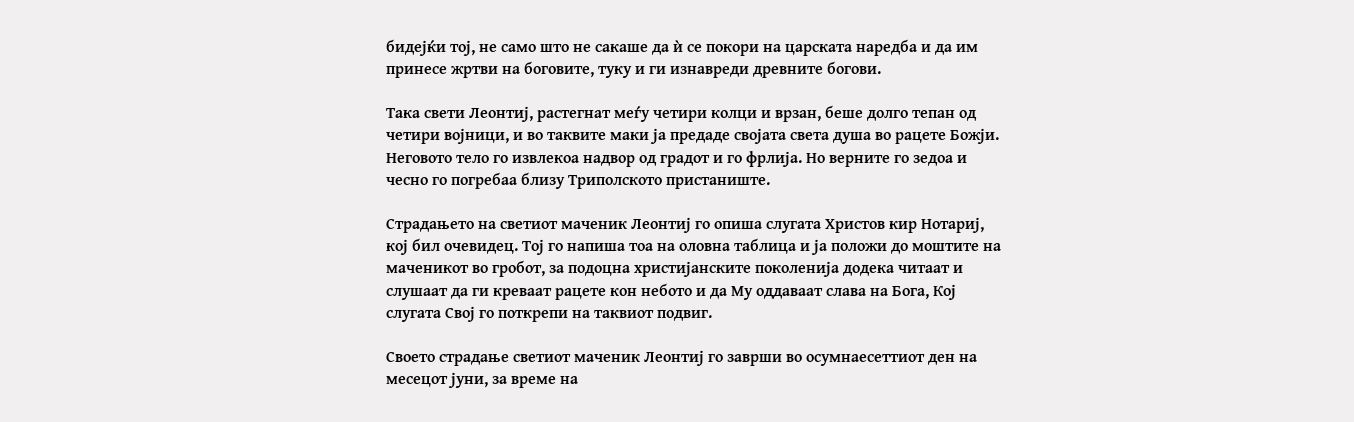бидејќи тој, не само што не сакаше да ѝ се покори на царската наредба и да им принесе жртви на боговите, туку и ги изнавреди древните богови.

Така свети Леонтиј, растегнат меѓу четири колци и врзан, беше долго тепан од четири војници, и во таквите маки ја предаде својата света душа во рацете Божји. Неговото тело го извлекоа надвор од градот и го фрлија. Но верните го зедоа и чесно го погребаа близу Триполското пристаниште.

Страдањето на светиот маченик Леонтиј го опиша слугата Христов кир Нотариј, кој бил очевидец. Тој го напиша тоа на оловна таблица и ја положи до моштите на маченикот во гробот, за подоцна христијанските поколенија додека читаат и слушаат да ги креваат рацете кон небото и да Му оддаваат слава на Бога, Кој слугата Свој го поткрепи на таквиот подвиг.

Своето страдање светиот маченик Леонтиј го заврши во осумнаесеттиот ден на месецот јуни, за време на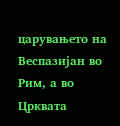царувањето на Веспазијан во Рим, а во Црквата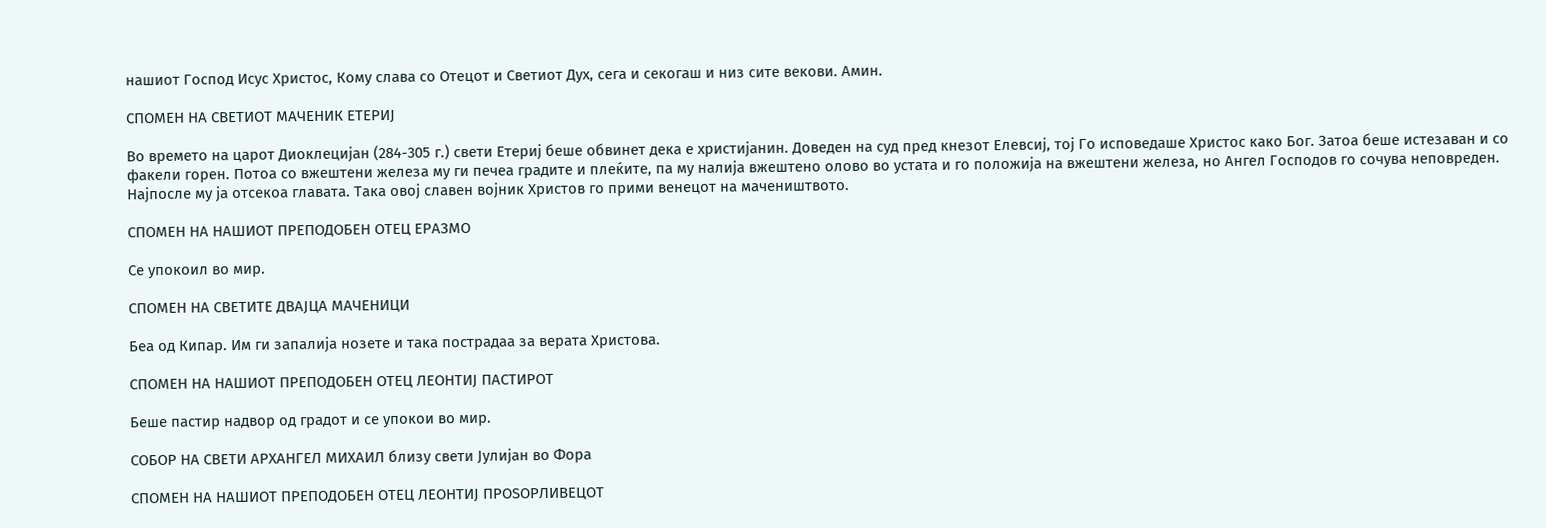нашиот Господ Исус Христос, Кому слава со Отецот и Светиот Дух, сега и секогаш и низ сите векови. Амин.

СПОМЕН НА СВЕТИОТ МАЧЕНИК ЕТЕРИЈ

Во времето на царот Диоклецијан (284-305 г.) свети Етериј беше обвинет дека е христијанин. Доведен на суд пред кнезот Елевсиј, тој Го исповедаше Христос како Бог. Затоа беше истезаван и со факели горен. Потоа со вжештени железа му ги печеа градите и плеќите, па му налија вжештено олово во устата и го положија на вжештени железа, но Ангел Господов го сочува неповреден. Најпосле му ја отсекоа главата. Така овој славен војник Христов го прими венецот на мачеништвото.

СПОМЕН НА НАШИОТ ПРЕПОДОБЕН ОТЕЦ ЕРАЗМО

Се упокоил во мир.

СПОМЕН НА СВЕТИТЕ ДВАЈЦА МАЧЕНИЦИ

Беа од Кипар. Им ги запалија нозете и така пострадаа за верата Христова.

СПОМЕН НА НАШИОТ ПРЕПОДОБЕН ОТЕЦ ЛЕОНТИЈ ПАСТИРОТ

Беше пастир надвор од градот и се упокои во мир.

СОБОР НА СВЕТИ АРХАНГЕЛ МИХАИЛ близу свети Јулијан во Фора

СПОМЕН НА НАШИОТ ПРЕПОДОБЕН ОТЕЦ ЛЕОНТИЈ ПРОЅОРЛИВЕЦОТ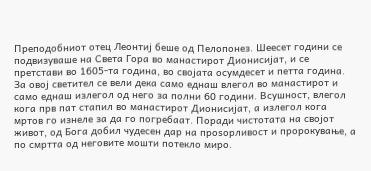Преподобниот отец Леонтиј беше од Пелопонез. Шеесет години се подвизуваше на Света Гора во манастирот Дионисијат, и се претстави во 1605-та година, во својата осумдесет и петта година. За овој светител се вели дека само еднаш влегол во манастирот и само еднаш излегол од него за полни 60 години. Всушност, влегол кога прв пат стапил во манастирот Дионисијат, а излегол кога мртов го изнеле за да го погребаат. Поради чистотата на својот живот, од Бога добил чудесен дар на проѕорливост и пророкување, а по смртта од неговите мошти потекло миро.